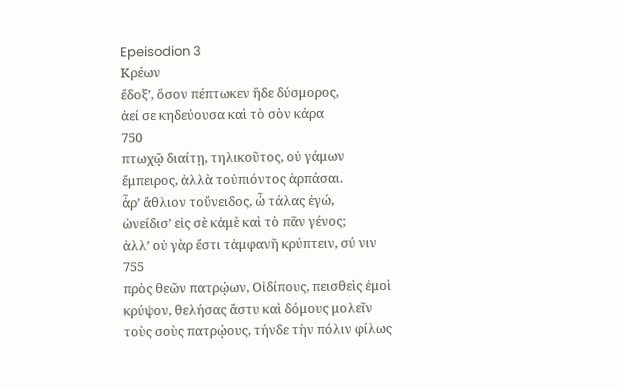Epeisodion 3
Κρέων
ἔδοξʼ, ὅσον πέπτωκεν ἥδε δύσμορος,
ἀεί σε κηδεύουσα καὶ τὸ σὸν κάρα
750
πτωχῷ διαίτῃ, τηλικοῦτος, οὐ γάμων
ἔμπειρος, ἀλλὰ τοὐπιόντος ἁρπάσαι.
ἆρʼ ἄθλιον τοὔνειδος, ὦ τάλας ἐγώ,
ὠνείδισʼ εἰς σὲ κἀμὲ καὶ τὸ πᾶν γένος;
ἀλλʼ οὐ γὰρ ἔστι τἀμφανῆ κρύπτειν, σύ νιν
755
πρὸς θεῶν πατρῴων, Οἰδίπους, πεισθεὶς ἐμοὶ
κρύψον, θελήσας ἄστυ καὶ δόμους μολεῖν
τοὺς σοὺς πατρῴους, τήνδε τὴν πόλιν φίλως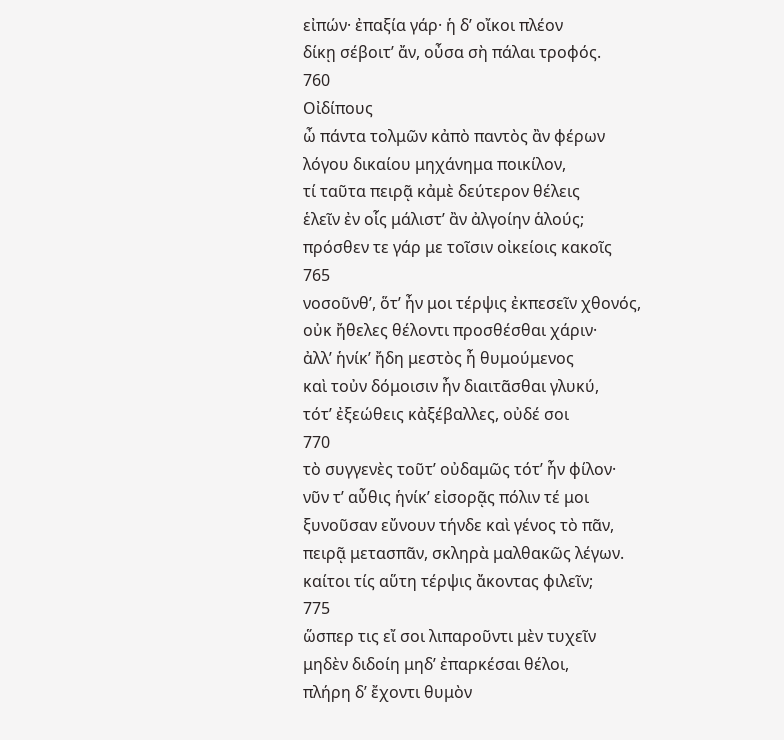εἰπών· ἐπαξία γάρ· ἡ δʼ οἴκοι πλέον
δίκῃ σέβοιτʼ ἄν, οὖσα σὴ πάλαι τροφός.
760
Οἰδίπους
ὦ πάντα τολμῶν κἀπὸ παντὸς ἂν φέρων
λόγου δικαίου μηχάνημα ποικίλον,
τί ταῦτα πειρᾷ κἀμὲ δεύτερον θέλεις
ἑλεῖν ἐν οἷς μάλιστʼ ἂν ἀλγοίην ἁλούς;
πρόσθεν τε γάρ με τοῖσιν οἰκείοις κακοῖς
765
νοσοῦνθʼ, ὅτʼ ἦν μοι τέρψις ἐκπεσεῖν χθονός,
οὐκ ἤθελες θέλοντι προσθέσθαι χάριν·
ἀλλʼ ἡνίκʼ ἤδη μεστὸς ἦ θυμούμενος
καὶ τοὐν δόμοισιν ἦν διαιτᾶσθαι γλυκύ,
τότʼ ἐξεώθεις κἀξέβαλλες, οὐδέ σοι
770
τὸ συγγενὲς τοῦτʼ οὐδαμῶς τότʼ ἦν φίλον·
νῦν τʼ αὖθις ἡνίκʼ εἰσορᾷς πόλιν τέ μοι
ξυνοῦσαν εὔνουν τήνδε καὶ γένος τὸ πᾶν,
πειρᾷ μετασπᾶν, σκληρὰ μαλθακῶς λέγων.
καίτοι τίς αὕτη τέρψις ἄκοντας φιλεῖν;
775
ὥσπερ τις εἴ σοι λιπαροῦντι μὲν τυχεῖν
μηδὲν διδοίη μηδʼ ἐπαρκέσαι θέλοι,
πλήρη δʼ ἔχοντι θυμὸν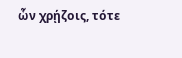ὧν χρῄζοις, τότε